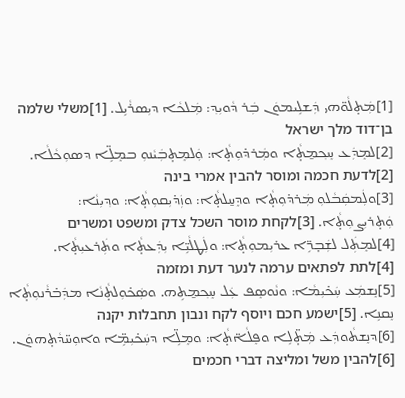[1]ܡܲܬ̣ܠܵܘ̈ܗܝ ܕܲܫܠܹܝܡܘܿܢ ܒܲܪ ܕܵܘܝܼܕ݂: ܡܲܠܟܵܐ ܕܝܼܣܪܵܝܹܠ. [1]משלי שלמה בן־דוד מלך ישראל
[2]ܠܡܸܕܲܥ ܚܸܟ݂ܡ̱ܬ̣ܵܐ ܘܡܲܪܕ̇ܘܼܬ̣ܵܐ: ܘܲܠܡܸܬ̣ܒܲܝܵܢܘܼ ܒܡܸܠܹ̈ܐ ܕܣܘܼܟܵܠܵܐ. [2]לדעת חכמה ומוסר להבין אמרי בינה
[3]ܘܠܲܡܩܲܒܵܠܘܼ ܡܲܪܕ̇ܘܼܬ̣ܵܐ ܘܕܸܚ̱ܠܬ̣ܵܐ: ܘܙܲܕ̇ܝܼܩܘܼܬ̣ܵܐ: ܘܕ݂ܝܼܢܵܐ: ܘܲܬ̣ܪܝܼܨܘܼܬ̣ܵܐ. [3]לקחת מוסר השכל צדק ומשפט ומשרים
[4]ܠܡܸܬܲܠ ܠܫܲܒ̣ܪܹ̈ܐ ܥܪܝܼܡܘܼܬ̣ܵܐ: ܘܠܲܛܠܵܝܹ̈ܐ ܝܼܕܲܥܬ̣ܵܐ ܘܬܲܪܥܝܼܬ̣ܵܐ. [4]לתת לפתאים ערמה לנער דעת ומזמה
[5]ܢܸܫܡܲܥ ܚܲܟ̇ܝܼܡܵܐ: ܘܢܵܘܣܸܦ ܥܲܠ ܚܸܟ݂ܡ̱ܬܹܗ. ܘܣܲܟ̇ܘܼܠܬ̣ܵܢܵܐ ܡܕܲܒ̇ܪܵܢܘܼܬ̣ܵܐ ܢܸܩܢܹܐ. [5]ישמע חכם ויוסף לקח ונבון תחבלות יקנה
[6]ܕܢܸܫܬܵܘܕܲܥ ܡܲܬ̣̈ܠܹܐ ܘܦܸܠܵܐ̈ܬ̣ܵܐ: ܘܡܸܠܹ̈ܐ ܕܚܲܟ̇ܝܼܡܹ̈ܐ ܘܐܘܼܚ̈ܕܵܬ̣ܗܘܿܢ. [6]להבין משל ומליצה דברי חכמים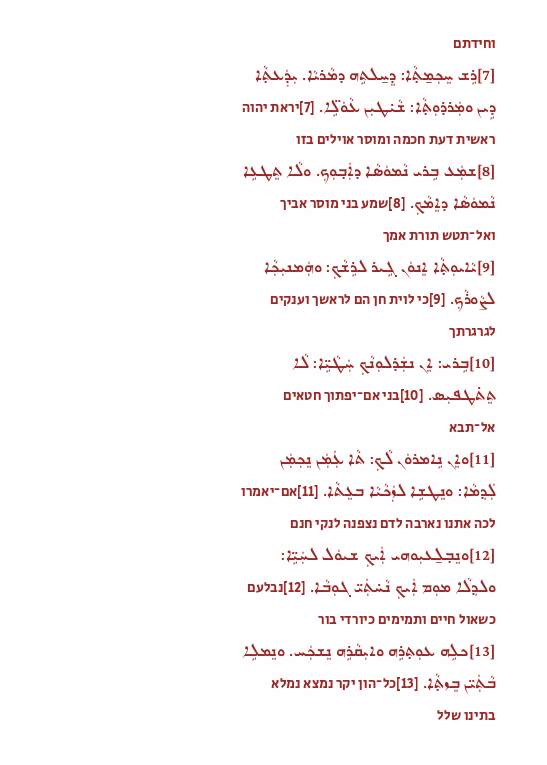וחידתם
[7]ܪܹܫ ܚܸܟ݂ܡ̱ܬ̣ܵܐ: ܕܸܚ̱ܠܬܹܗ ܕܡܵܪܝܵܐ. ܝܼܕܲܥܬ̣ܵܐ ܕܹܝܢ ܘܡܲܪܕ̇ܘܼܬ̣ܵܐ: ܫܵܝ̇ܛܝܼܢ ܥܵܘܿܠܹ̈ܐ. [7]יראת יהוה ראשית דעת חכמה ומוסר אוילים בזו
[8]ܫܡܲܥ ܒܹܪܝ ܢܵܡܘܿܣܵܐ ܕܐܲܒ̣ܘܼܟ݂. ܘܠܵܐ ܬܸܛܥܹܐ ܢܵܡܘܿܣܵܐ ܕܐܸܡܵܟ݂. [8]שמע בני מוסר אביך ואל־תטש תורת אמך
[9]ܝܵܐܝܘܼܬ̣ܵܐ ܐܸܢܘܿܢ ܓܹܝܪ ܠܪܹܫܵܟ݂: ܘܗܲܡܢܝܼܟ݂ܵܐ ܠܨܵܘܪܵܟ݂. [9]כי לוית חן הם לראשך וענקים לגרגרתך
[10]ܒܹܪܝ: ܐܸܢ ܢܫܲܕ̇ܠܘܼܢܵܟ݂ ܚܲܛܵܝܹ̈ܐ: ܠܵܐ ܬܸܬ̇ܛܦܝܼܣ. [10]בני אם־יפתוך חטאים אל־תבא
[11]ܘܐܸܢ ܢܹܐܡܪܘܿܢ ܠܵܟ݂: ܬܵܐ ܥܲܡܲܢ ܢܸܟ݂ܡܲܢ ܠܲܕ݂ܡܵܐ: ܘܢܸܛܫܹܐ ܠܙܲܟܵܝܵܐ ܒܥܸܬܵܐ. [11]אם־יאמרו לכה אתנו נארבה לדם נצפנה לנקי חנם
[12]ܘܢܸܒ̣ܠ̱ܥܝܼܘܗܝ ܐܲܝܟ݂ ܫܝܘܿܠ ܠܚܲܝܹ̈ܐ: ܘܠܕ݂ܠܵܐ ܡܘܼܡ ܐܲܝܟ݂ ܢܵܚ̇ܬܲܝ̈ ܓܘܼܒܵܐ. [12]נבלעם כשאול חיים ותמימים כיורדי בור
[13]ܟܠܹܗ ܥܘܼܬ̣ܪܹܗ ܘܐܝܼܩܵܪܹܗ ܢܸܫܟܲܚ. ܘܢܸܡܠܹܐ ܒܵܬܲܝ̈ܢ ܒܸܙܬ̣ܵܐ. [13]כל־הון יקר נמצא נמלא בתינו שלל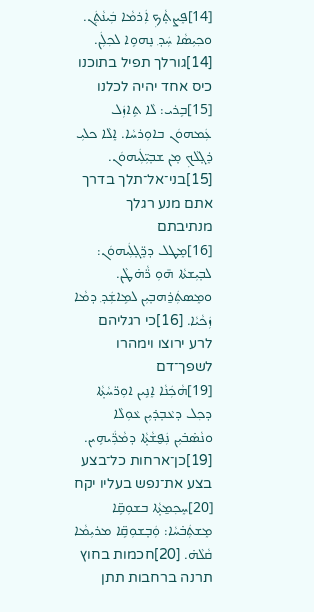[14]ܦܸܨܬ̣ܵܟ݂ ܐܲܪܡܵܐ ܒܲܝܢܵܬܲܢ. ܘܟ݂ܝܼܣܵܐ ܚܲܕ݂ ܢܸܗܘܹܐ ܠܟ݂ܠܲܢ. [14]גורלך תפיל בתוכנו כיס אחד יהיה לכלנו
[15]ܒܹܪܝ: ܠܵܐ ܬܹܐܙܲܠ ܥܲܡܗܘܿܢ ܒܐܘܼܪܚܵܐ. ܐܸܠܵܐ ܟܠܝܼ ܪܸܓ̣ܠܵܟ݂ ܡ̣ܢ ܫܒ̣ܝܼ̈ܠܲܝܗܘܿܢ. [15]בני־אל־תלך בדרך אתם מנע רגלך מנתיבתם
[16]ܡܸܛܠ ܕܪܸ̈ܓ̣ܠܲܝܗܘܿܢ: ܠܒ̣ܝܼܫܬܵܐ ܗ̄ܘܼ ܪ̈ܵܗ̇ܛܵܢ. ܘܡܸܣܬܲܪ̱ܗܒ̣ܝܼܢ ܠܡܹܐܫܲܕ݂ ܕܡܵܐ ܙܲܟܵܝܵܐ. [16]כי רגליהם לרע ירוצו וימהרו לשפך־דם
[19]ܗܵܟܲܢܵܐ ܐܸܢܹܝܢ ܐܘܼܪ̈ܚܵܬ̣ܵܐ ܕܟ݂ܠ ܕܥܵܒ̣ܕ̇ܝܼܢ ܥܵܘܼܠܵܐ ܘܢܵܣ̇ܒ̇ܝܼܢ ܢܲܦ̮ܫܵܬ̣ܵܐ ܕܡܵܪ̈ܲܝܗܹܝܢ. [19]כן־ארחות כל־בצע בצע את־נפש בעליו יקח
[20]ܚܸܟ݂ܡ̱ܬ̣ܵܐ ܒܫܘܼܩܹ̈ܐ ܡܸܫܬܲܒ̇ܚܵܐ: ܘܲܒ̣ܫܘܼܩܹ̈ܐ ܡܪܝܼܡܵܐ ܩܵܠܵܗ̇. [20]חכמות בחוץ תרנה ברחבות תתן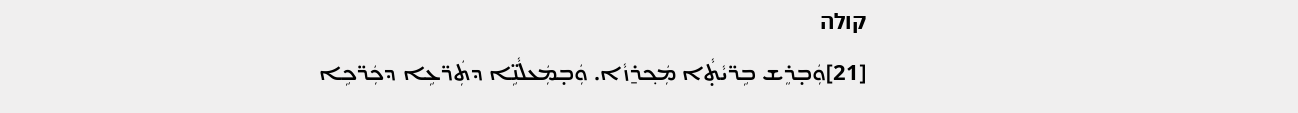קולה
[21]ܘܲܒ̣ܪܸܫ ܒܹܪ̈ܝܵܬ̣ܵܐ ܡܲܟ݂ܪ̱ܙܵܐ. ܘܲܒ̣ܡܲܥܠܵܢܹ̈ܐ ܕܬܲܪ̈ܥܹܐ ܕܟܲܪ̈ܟܹܐ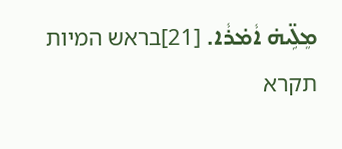ܡܸܠܹ̈ܝܗ̇ ܐܵܡ̇ܪܵܐ. [21]בראש המיות תקרא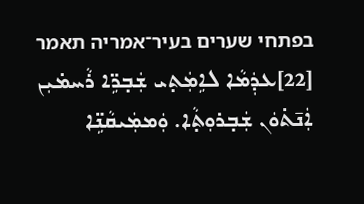בפתחי שערים בעיר־אמריה תאמר
[22]ܥܕܲܡܵܐ ܠܐܹܡܲܬ̣ܝ ܫܲܒ̣ܪܹ̈ܐ ܪܵܚܡ̇ܝܼܢ ܐܲܢ̄ܬ̇ܘܿܢ ܫܲܒ̣ܪܘܼܬ̣ܵܐ. ܘܲܡܡܲܝܩܵܢܹ̈ܐ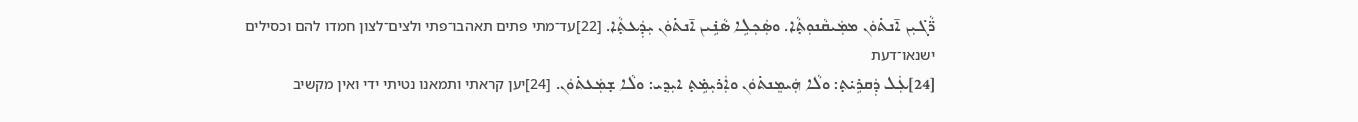ܪ̈ܵܓ̇ܝܼܢ ܐ̄ܢܬ̇ܘܿܢ ܡܡܲܝܩܵܢܘܼܬ̣ܵܐ. ܘܣܲܟ݂ܠܹܐ ܣܵܢܹ̇ܝܢ ܐ̄ܢܬ̇ܘܿܢ ܝܼܕܲܥܬ̣ܵܐ. [22]עד־מתי פתים תאהבו־פתי ולצים־לצון חמדו להם וכסילים ישנאו־דעת
[24]ܥܲܠ ܕܲܩܪܹܝ̇ܬ̣: ܘܠܵܐ ܗܲܝܡܸܢܬ̇ܘܿܢ ܘܐܲܪܝܼܡܹ̇ܬ̣ ܐܝܼܕ݂ܝ: ܘܠܵܐ ܫ̣ܡܲܥܬ̇ܘܿܢ. [24]יען קראתי ותמאנו נטיתי ידי ואין מקשיב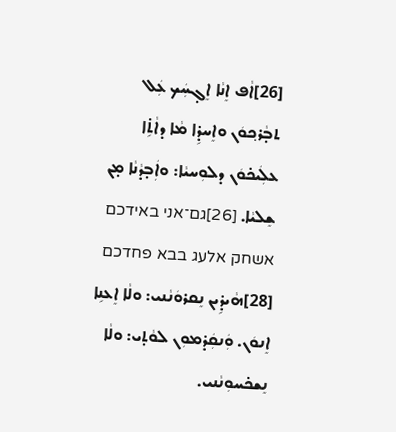[26]ܐܵܦ ܐܸܢܵܐ ܐܸܓ̣ܚܲܟ ܥܲܠ ܬܒ̣ܵܪܟ݂ܘܿܢ ܘܐܸܚܕܹ̇ܐ ܡܵܐ ܕܐܵܬܹ̇ܐ ܥܠܲܝܟ̇ܘܿܢ ܕܠܘܼܚܝܵܐ: ܘܐܲܒ̣ܕܵܢܵܐ ܡ̣ܢ ܫܸܠܝܵܐ. [26]גם־אני באידכם אשחק אלעג בבא פחדכם
[28]ܗܵܝܕܹ̇ܝܢ ܢܸܩܪܘܿܢܵܢܝ: ܘܠܵܐ ܐܸܥܢܹܐ ܐܸܢܘܿܢ. ܘܲܢܩܲܕ̇ܡܘܼܢ ܠܘܵܬ̣ܝ: ܘܠܵܐ ܢܸܫܟ̇ܚܘܼܢܵܢܝ.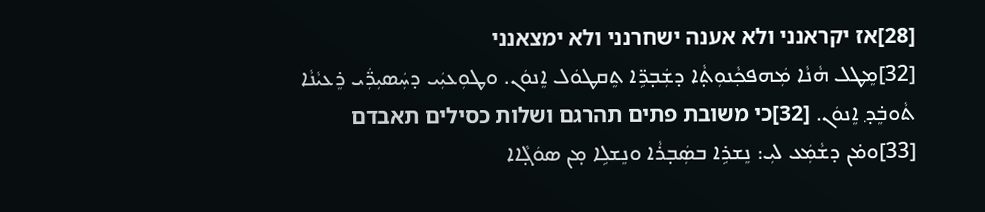[28]אז יקראנני ולא אענה ישחרנני ולא ימצאנני
[32]ܡܸܛܠ ܗܵܢܵܐ ܡܲܗܦܟ݂ܵܢܘܼܬ̣ܵܐ ܕܫܲܒ̣ܪܹ̈ܐ ܬܸܩܛܘܿܠ ܐܸܢܘܿܢ. ܘܛܘܼܥܝܲܝ ܕܚܲܣܝܼܪ̈ܲܝ ܪܸܥܝܵܢܵܐ ܬܵܘܒܸ̇ܕ݂ ܐܸܢܘܿܢ. [32]כי משובת פתים תהרגם ושלות כסילים תאבדם
[33]ܘܡ̇ܢ ܕܫܵܡܲܥ ܠܝܼ: ܢܸܫܪܹܐ ܒܣܲܒ̣ܪܵܐ ܘܢܸܫܠܹܐ ܡ̣ܢ ܣܘܿܓ̣ܵܐܐ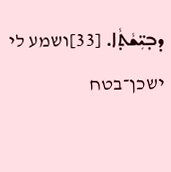ܕܒ̣ܝܼ̈ܫܵܬ̣ܵܐ. [33]ושמע לי ישכן־בטח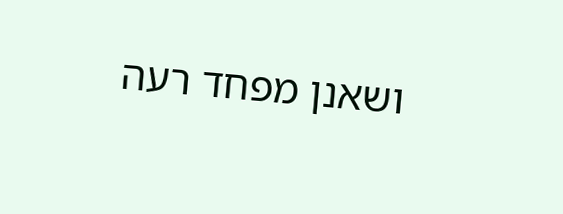ושאנן מפחד רעה